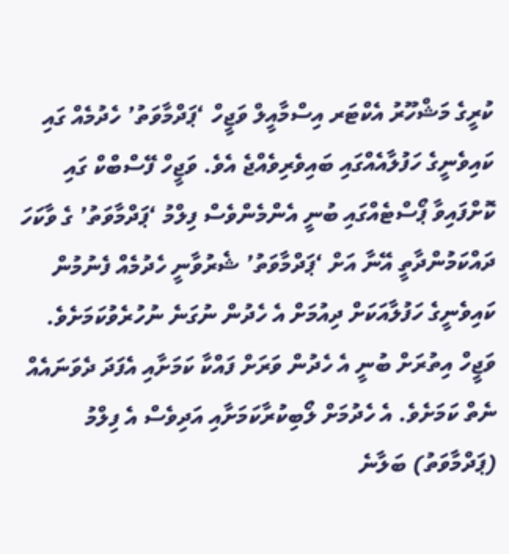ކުރީގެ މަޝްހޫރު އެކްޓަރ އިސްމާއީލް ވަޖީހް ‘ޕަދްމާވަތު’ ހެދުމެއް ގައި ކައިވެނީގެ ހަފުލާއެއްގައި ބައިވެރިވެއްޖެ އެވެ. ވަޖީހް ފޭސްބްކް ގައި ކޮށްފައިވާ ޕޯސްޓެއްގައި ބުނީ އެންމެންވެސް ފިލްމު ‘ޕަދްމާވަތު’ ގެ ވާކަހަ ދައްކަމުންދާތީ އޭނާ އަށް ‘ޕަދްމާވަތު’ ޝެރުވާނީ ހެދުމެއް ފެނުމުން ކައިވެނީގެ ހަފުލާއަކަށް ދިއުމަށް އެ ހެދުން ނުގަނެ ނުހުރެވުކަމަށެވެ.
ވަޖީހް އިތުރަށް ބުނީ އެ ހެދުން ވަރަށް ފައްކާ ކަމަށާއި އެފަދަ ދެވަނައެއް ނެތް ކަމަށެވެ. އެ ހެދުމަށް ލޯބިކުރާކަމަށާއި އަދިވެސް އެ ފިލްމު (ޕަދްމާވަތު) ބަލާނެ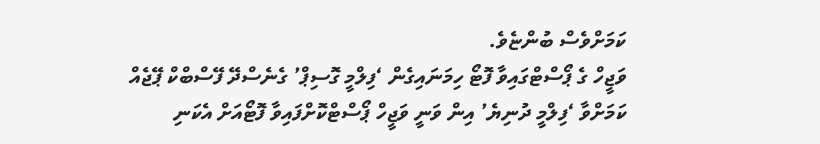ކަމަށްވެސް ބުންޏެވެ.
ވަޖީހް ގެ ޕޯސްޓްގައިވާ ފޮޓޯ ހިމަނައިގެން ‘ފިލްމީ ގޮސިޕް’ ގެނެސްދޭ ފޭސްބްކް ޕޭޖެއް ކަމަށްވާ ‘ފިލްމީ ދުނިޔެ’ އިން ވަނީ ވަޖީހް ޕޯސްޓްކޮށްފައިވާ ފޮޓޯއަށް އެކަނި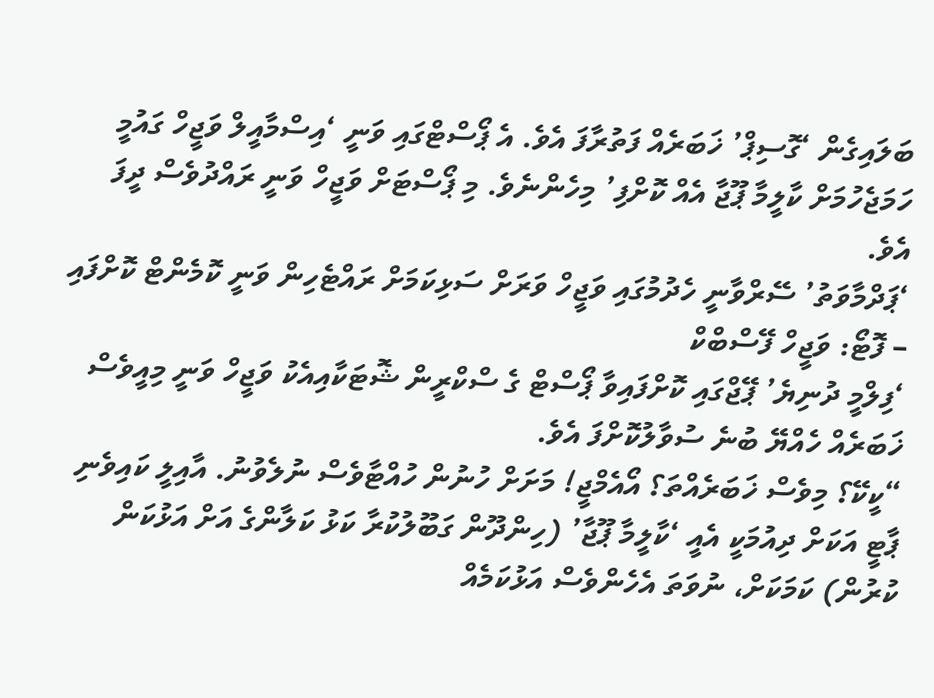ބަލައިގެން ‘ގޮސިޕް’ ޚަބަރެއް ފަތުރާފަ އެވެ. އެ ޕޯސްޓްގައި ވަނީ ‘އިސްމާއީލް ވަޖީހް ގައުމީ ހަމަޖެހުމަށް ކާލީމާ ޕޫޖާ އެއް ކޮށްފި’ މިހެންނެވެ. މި ޕޯސްޓަށް ވަޖީހް ވަނީ ރައްދުވެސް ދީފަ އެވެ.
‘ޕަދްމާވަތު’ ސޭރްވާނީ ހެދުމުގައި ވަޖީހް ވަރަށް ސަޅިކަމަށް ރައްޓެހިން ވަނީ ކޮމެންޓް ކޮށްފައި – ފޮޓޯ: ވަޖީހް ފޭސްބްކް
‘ފިލްމީ ދުނިޔެ’ ޕޭޖްގައި ކޮށްފައިވާ ޕޯސްޓް ގެ ސްކްރީން ޝޮޓަކާއިއެކު ވަޖީހް ވަނީ މިއީވެސް ޚަބަރެއް ހެއްޔޭ ބުނެ ސުވާލުކޮށްފަ އެވެ.
“ކީކޭ؟ މިވެސް ޚަބަރެއްތަ؟ އޯއެމްޖީ! މަށަށް ހުނުން ހުއްޓާވެސް ނުލެވުނު. އާއިލީ ކައިވެނި ޕާޓީ އަކަށް ދިއުމަކީ އެއީ ‘ކާލީމާ ޕޫޖާ’ (ހިންދޫން ގަބޫލުކުރާ ކަޅު ކަލާންގެ އަށް އަޅުކަން ކުރުން) ކަމަކަށް، ނުވަތަ އެހެންވެސް އަޅުކަމެއް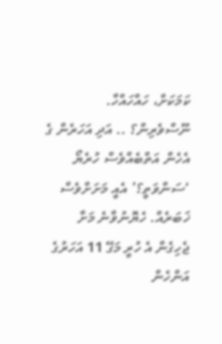ކަމަކަށް، ހައްހައްހާ. ނޫސްވެރިން؟ .. އަދި އަހަރެން ގެ އެހެން އަތްބެއްވެސް ހުރެޔޯ ‘ސަންވަތީ؟’ އެއީ މަށަށްވެސް ޚަބަރެއް. ހެޔޮނުވާނެ މަށާ ޖެހިގެން އެ ހުރީ މަގޭ 11 އަހަރުގެ އަންހެން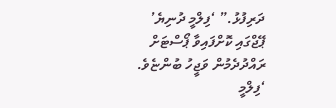ދަރިފުޅު.” ‘ފިލްމީ ދުނިޔެ’ ޕޭޖްގައި ކޮށްފައިވާ ޕޯސްޓަށް ރައްދުދެމުން ވަޖީހު ބުންޏެވެ.
‘ފިލްމީ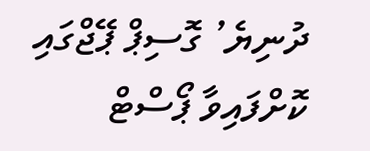ދުނިޔެ’ ގޮސިޕް ޕޭޖްގައި ކޮށްފައިވާ ޕޯސްޓް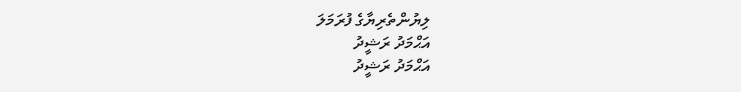ލިޔުންތެރިޔާގެ ފުރަމަލަ
އަޙްމަދު ރަޝީދު
އަޙްމަދު ރަޝީދު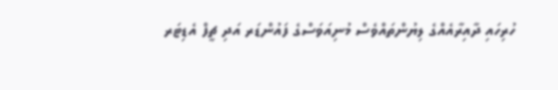ހުރިހައި ދާއިރާއެއްގެ ލިޔުންތައްވެސް މުނިއަވަސްގެ ފައުންޑަރ އަދި ޗީފް އެޑިޓަރ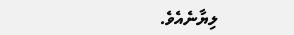ލިޔާނެއެވެ.